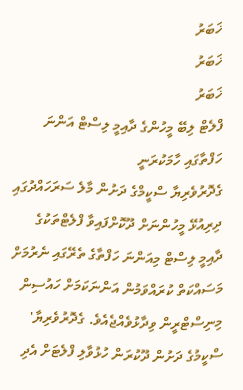ޚަބަރު
ޚަބަރު
ޚަބަރު
ފްލެޓް ލިބޭ މީހުންގެ ދާއިމީ ލިސްޓް އަންނަ ހަފްތާގައި ހާމަކުރަނީ
ގެދޮރުވެރިޔާ ސްކީމްގެ ދަށުން މާލެ ސަރަހައްދުގައި ދިރިއުޅޭ މީހުންނަށް ދޫކޮށްފައިވާ ފްލެޓްތަކުގެ ދާއިމީ ލިސްޓް މިއަންނަ ހަފްތާގެ ތެރޭގައި ނެރުމަށް މަސައްކަތް ކުރައްވަމުން އަންނަކަމަށް ހައުސިން މިނިސްޓްރީން ވިދާޅުވެއްޖެއެވެ. ގެދޮރުވެރިޔާ' ސްކީމުގެ ދަށުން ދޫކުރަން ހުޅުވާލި ފްލެޓަށް އެދި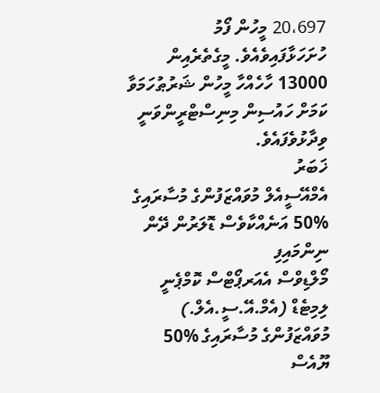20،697 މީހުން ފޯމު ހުށަހަޅާފައިވެއެވެ. މީގެތެރެއިން 13000 ހާހެއްހާ މީހުން ޝަރުޠުހަމަވާ ކަމަށް ހައުސިން މިނިސްޓްރީންވަނީ ވިދާޅުވެފައެވެ.
ޚަބަރު
އެމްއޭސީއެލް މުވައްޒަފުންގެ މުސާރައިގެ %50 އަނެއްކާވެސް ޑޮލަރުން ދޭން ނިންމައިފި
މޯލްޑިވްސް އެއަރޕޯޓްސް ކޮމްޕެނީ ލިމިޓެޑް (އެމް.އޭ.ސީ.އެލް.) މުވައްޒަފުންގެ މުސާރައިގެ %50 ޔޫއެސް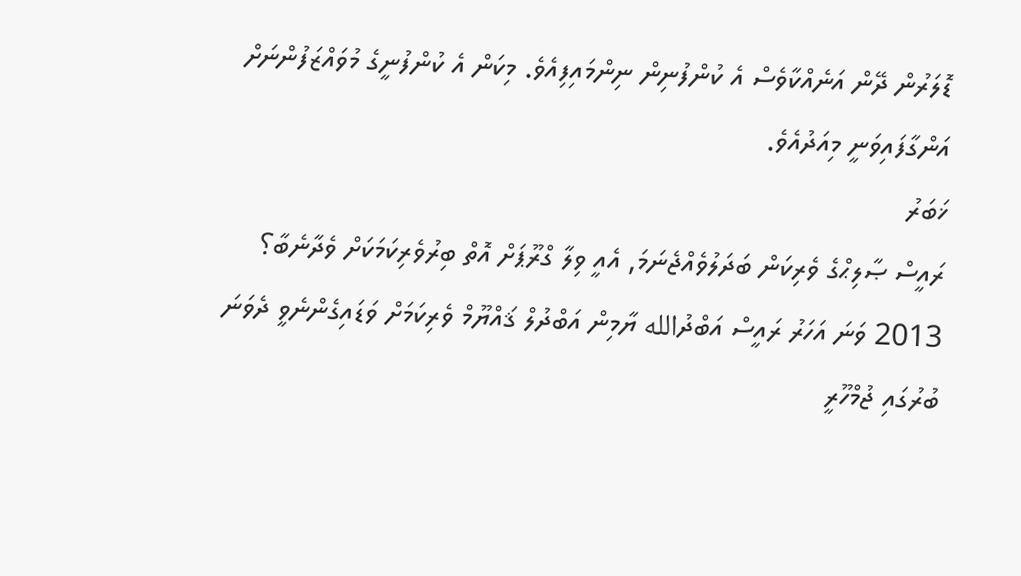ޑޮލަރުން ދޭން އަނެއްކާވެސް އެ ކުންފުނިން ނިންމައިފިއެވެ. މިކަން އެ ކުންފުނީގެ މުވައްޒަފުންނަށް އަންގާފައިވަނީ މިއަދުއެވެ.
ޚަބަރު
ރައީސް ޞާލިޙްގެ ވެރިކަން ބަދަލުވެއްޖެނަމަ, އެއީ ވިލާ ގްރޫޕަށް އޮތް ބިރުވެރިކަމަކަށް ވެދާނެބާ؟
2013 ވަނަ އަހަރު ރައީސް އަބްދުالله ޔާމިން އަބްދުލް ޤައްޔޫމް ވެރިކަމަށް ވަޑައިގެންނެވީ ދެވަނަ ބުރުގައި ޖުމްހޫރީ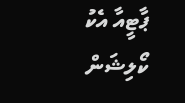ޕާޓީއާ އެކު ކޯލިޝަން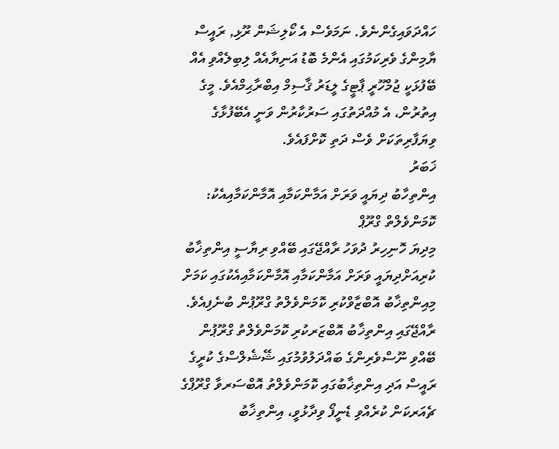ހައްދަވައިގެންނެވެ. ނަމަވެސް އެ ކޯލިޝަން ރޫޅި, ރައީސް ޔާމިންގެ ވެރިކަމުގައި އެންމެ ބޮޑު އަނިޔާއެއް ލިބިލެއްވި އެއް ބޭފުޅަކީ ޖުމްހޫރީ ޕާޓީގެ ލީޑަރު ޤާސިމް އިބްރާޙިމްއެވެ. މީގެ އިތުރުން، އެ މުއްދަތުގައި ސަރުކާރުން ވަނީ އެބޭފުޅާގެ ވިޔަފާރިތަކަށް ވެސް ދަތި ކޮށްފައެވެ.
ޚަބަރު
އިންތިހާބު ދިޔައީ ވަރަށް އަމާންކަމާއި އޮމާންކަމާއިއެކު: ކޮމަންވެލްތް ގްރޫޕް
މިދިޔަ ހޮނިހިރު ދުވަހު ރާއްޖޭގައި ބޭއްވި ރިޔާސީ އިންތިޚާބު ކުރިއަށްދިޔައީ ވަރަށް އަމާންކަމާއި އޮމާންކަމާއިއެކުގައި ކަމަށް މިއިންތިޚާބު އޮބްޒާވްކުރި ކޮމަންވެލްތު ގްރޫޕުން ބުނެފިއެވެ. ރާއްޖޭގައި އިންތިޚާބު އޮބްޒަރކުރި ކޮމަންވެލްތު ގްރޫޕުން ބޭއްވި ނޫސްވެރިންގެ ބައްދަލުވުމުގައި ޝޭޝެލްސްގެ ކުރީގެ ރައީސް އަދި އިންތިޚާބުގައި ކޮމަންވެލްތު އޮބްސަރވާ ގްރޫޕްގެ ޗެއަރކަން ކުރެއްވި ޑެނީފޯ ވިދާޅުވީ، އިންތިޚާބު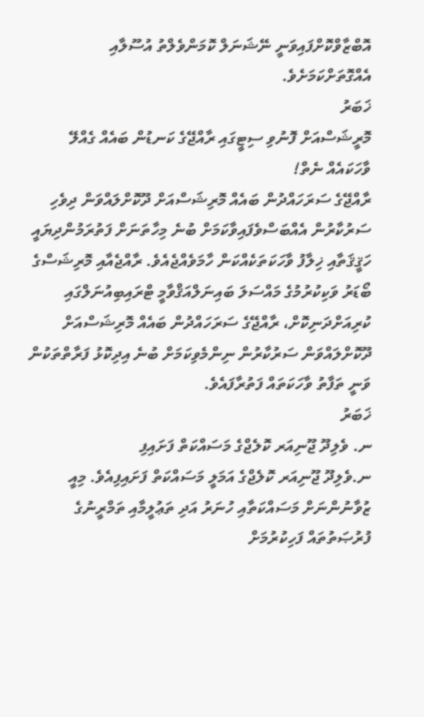އޮބްޒާވްކޮށްފައިވަނީ ނޭޝަނަލް ކޮމަންވެލްތު އުސޫލާއި އެއްގޮތަށްކަމަށެވެ.
ޚަބަރު
މޮރީޝަސްއަށް ފޮނުވި ސިޓީގައި ރާއްޖޭގެ ކަނޑުން ބައެއް ގެއްލޭ ވާހަކައެއް ނެތް!
ރާއްޖޭގެ ސަރަހައްދުން ބައެއް މޮރިޝަސްއަށް ދޫކޮށްލައްވަން ދިވެހި ސަރުކާރުން އެއްބަސްވެފައިވާކަމަށް ބުނެ މިހާތަނަށް ފަތުރަމުންދިޔައީ ހަޤީޤަތާއި ޚިލާފު ވާހަކަތަކެއްކަން ހާމަވެއްޖެއެވެ. ރާއްޖެއާއި މޮރިޝަސްގެ ބޯޑަރު ވަކިކުރުމުގެ މައްސަލަ ބައިނަލްއަޤްވާމީ ޓްރައިބިއުނަލްގައި ކުރިއަށްދަނިކޮށް، ރާއްޖޭގެ ސަރަހައްދުން ބައެއް މޮރިޝަސްއަށް ދޫކޮށްލައްވަން ސަރުކާރުން ނިންމެވިކަމަށް ބުނެ އިދިކޮޅު ފަރާތްތަކުން ވަނީ ތަފާތު ވާހަކަތައް ފަތުރާފައެވެ.
ޚަބަރު
ނ. ވެލިދޫ ޖޫނިއަރ ކޮލެޖްގެ މަސައްކަތް ފަށައިފި
ނ.ވެލިދޫ ޖޫނިއަރ ކޮލެޖްގެ އަމަލީ މަސައްކަތް ފަށައިފިއެވެ. މިއީ ޒުވާނުންނަށް މަސައްކަތާއި ހުނަރު އަދި ތަޢުލީމާއި ތަމްރީނުގެ ފުރުޞަތުތައް ފަހިކުރުމަށް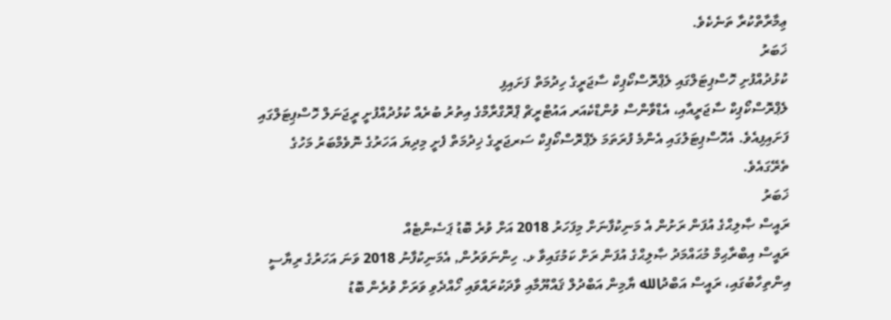ޢިމާރާތްކުރާ ތަނެކެވެ.
ޚަބަރު
ކުޅުދުއްފުށި ހޮސްޕިޓަލްގައި ލެޕްރޮސްކޯޕިކް ސާޖަރީގެ ހިދުމަތް ފަށައިފި
ލެޕްރޮސްކޯޕިކް ސާޖަރީއާއި، އެޑްވާންސް ވުންޑްކެއަރ އައުޓްރީޗް ޕްރޮގްރާމްގެ އިތުރު ބުރެއް ކުޅުދުއްފުށީ ރީޖަނަލް ހޮސްޕިޓަލްގައި ފަށައިފިއެވެ. އެހޮސްޕިޓަލުގައި އެންމެ ފުރަތަމަ ލެޕްރޮސްކޯޕިކް ސަރޖަރީގެ ޚިދުމަތް ފެށީ މިދިޔަ އަހަރުގެ ނޮވެމްބަރު މަހުގެ ތެރޭގައެވެ.
ޚަބަރު
ރައީސް ޞާލިޙްގެ އުފަން ރަށުން އެ މަނިކުފާނަށް މިފަހަރު 2018 އަށް ވުރެ ބޮޑު ޕަސެންޓެއް
ރައީސް އިބްރާޙިމް މުޙައްމަދު ޞާލިޙްގެ އުފަން ރަށް ކަމުގައިވާ ޅ. ހިންނަވަރުން, އެމަނިކުފާނު 2018 ވަނަ އަހަރުގެ ރިޔާސީ އިންތިހާބުގައި، ރައީސް އަބްދުالله ޔާމިން އަބްދުލް ޤައްޔޫމާއި ވާދަކުރައްވައި ހޯއްދެވި ވަރަށް ވުރެން ބޮޑު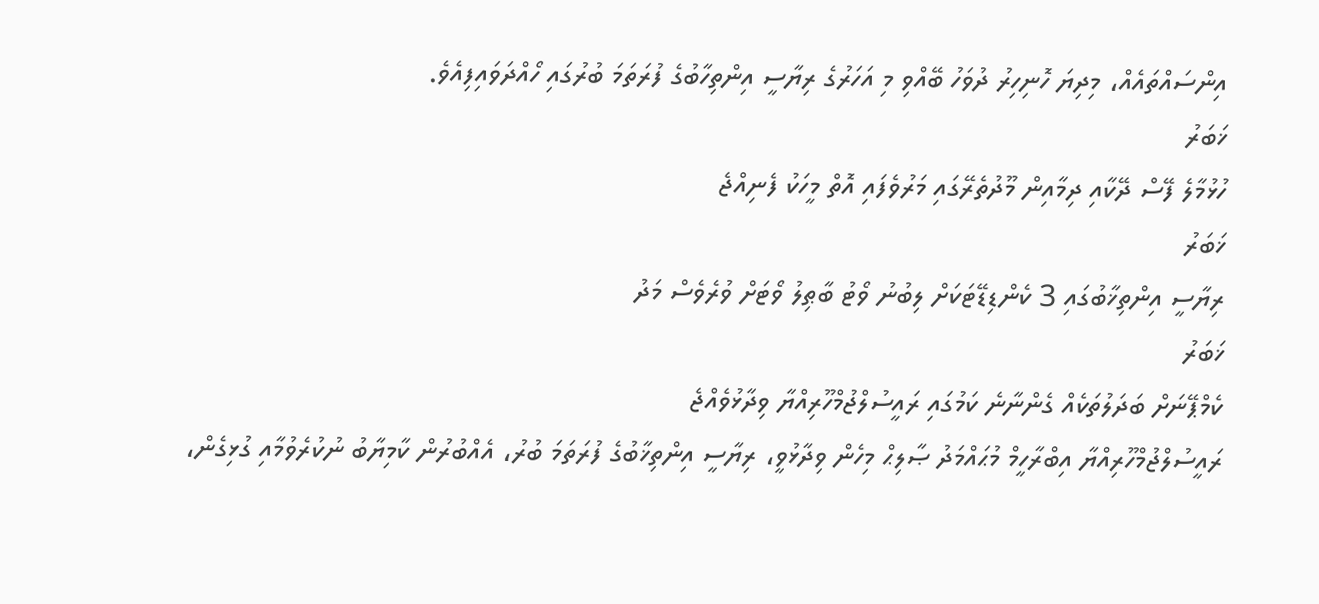އިންސައްތައެއް، މިދިޔަ ހޮނިހިރު ދުވަހު ބޭއްވި މި އަހަރުގެ ރިޔާސީ އިންތިހާބުގެ ފުރަތަމަ ބުރުގައި ހޯއްދަވައިފިއެވެ.
ޚަބަރު
ހުޅުމާލެ ފޭސް ދޭކާއި ދިމާއިން މޫދުތެރޭގައި މަރުވެފައި އޮތް މީހަކު ފެނިއްޖެ
ޚަބަރު
ރިޔާސީ އިންތިޚާބުގައި 3 ކެންޑިޑޭޓަކަށް ލިބުނު ވޯޓު ބާޠިލު ވޯޓަށް ވުރެވެސް މަދު
ޚަބަރު
ކެމްޕޭނަށް ބަދަލުތަކެއް ގެންނާނެ ކަމުގައި ރައީސުލްޖުމްހޫރިއްޔާ ވިދާޅުވެއްޖެ
ރައީސުލްޖުމްހޫރިއްޔާ އިބްރާހީމް މުޙައްމަދު ޞާލިޙް މިހެން ވިދާޅުވީ، ރިޔާސީ އިންތިޚާބުގެ ފުރަތަމަ ބުރު، އެއްބުރުން ކާމިޔާބު ނުކުރެވުމާއި ގުޅިގެން،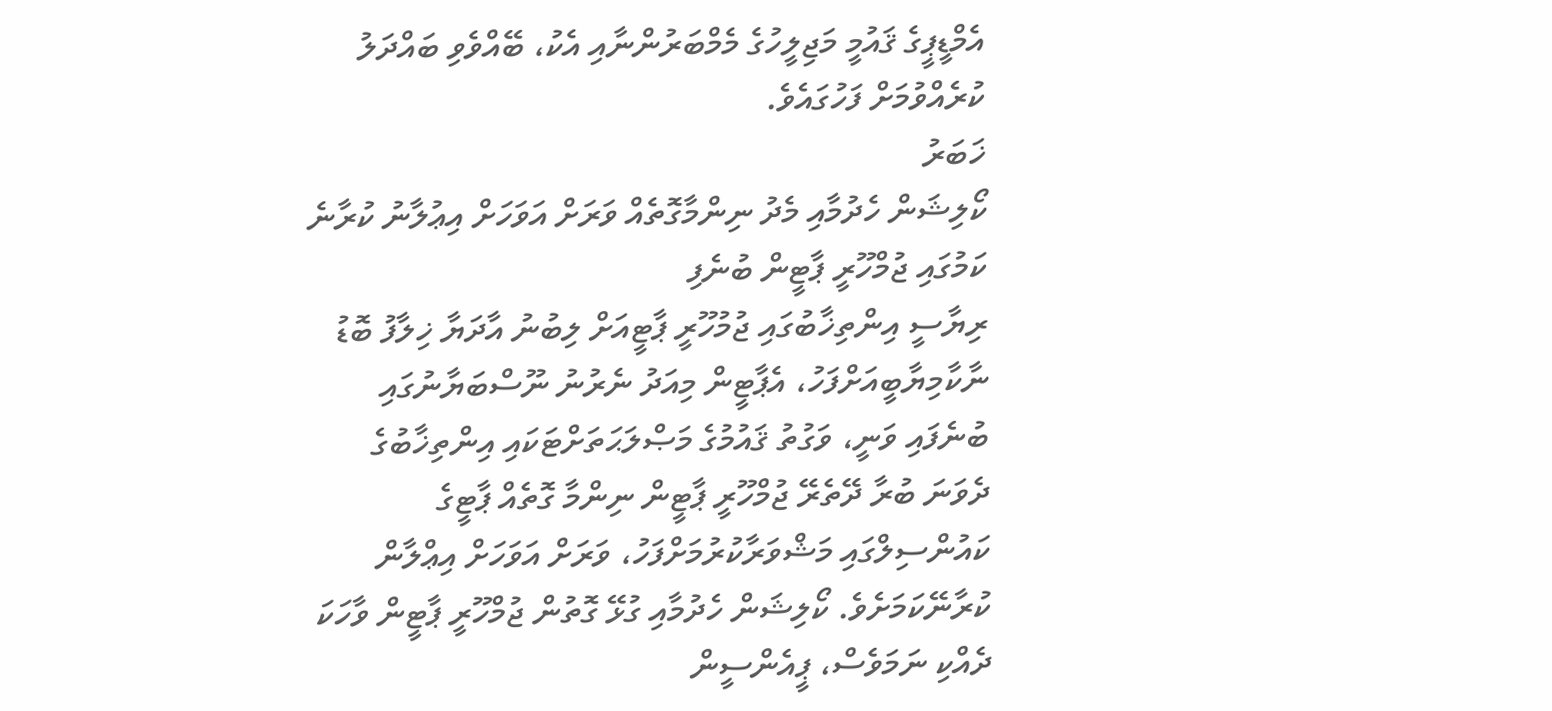އެމްޑީޕީގެ ޤައުމީ މަޖިލީހުގެ މެމްބަރުންނާއި އެކު، ބޭއްވެވި ބައްދަލު ކުރެއްވުމަށް ފަހުގައެވެ.
ޚަބަރު
ކޯލިޝަން ހެދުމާއި މެދު ނިންމާގޮތެއް ވަރަށް އަވަހަށް އިޢުލާނު ކުރާނެ ކަމުގައި ޖުމްހޫރީ ޕާޓީން ބުނެފި
ރިޔާސީ އިންތިޚާބުގައި ޖުމުހޫރީ ޕާޓީއަށް ލިބުނު އާދަޔާ ޚިލާފު ބޮޑު ނާކާމިޔާބީއަށްފަހު، އެޕާޓީން މިއަދު ނެރުނު ނޫސްބަޔާނުގައި ބުނެފައި ވަނީ، ވަގުތު ޤައުމުގެ މަޞްލަޙަތަށްޓަކައި އިންތިޚާބުގެ ދެވަނަ ބުރާ ދޭތެރޭ ޖުމްހޫރީ ޕާޓީން ނިންމާ ގޮތެއް ޕާޓީގެ ކައުންސިލްގައި މަޝްވަރާކުރުމަށްފަހު، ވަރަށް އަވަހަށް އިޢްލާން ކުރާނޭކަމަށެވެ. ކޯލިޝަން ހެދުމާއި ގުޅޭ ގޮތުން ޖުމްހޫރީ ޕާޓީން ވާހަކަ ދެއްކި ނަމަވެސް، ޕީއެންސީން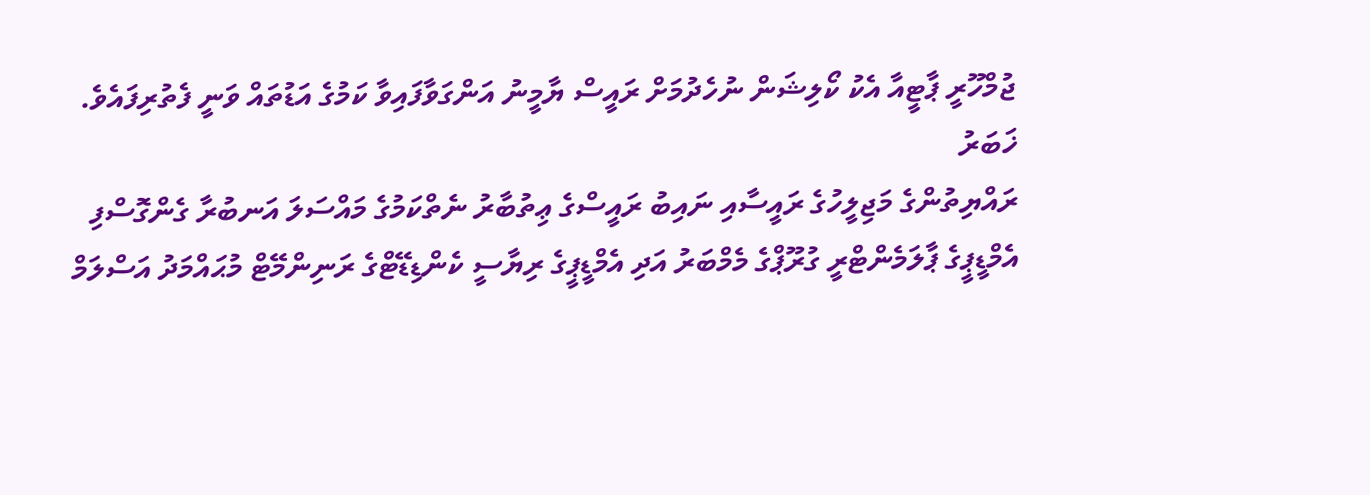ޖުމްހޫރީ ޕާޓީއާ އެކު ކޯލިޝަން ނުހެދުމަށް ރައީސް ޔާމީނު އަންގަވާފައިވާ ކަމުގެ އަޑުތައް ވަނީ ފެތުރިފައެވެ.
ޚަބަރު
ރައްޔިތުންގެ މަޖިލީހުގެ ރައީސާއި ނައިބު ރައީސްގެ ޢިތުބާރު ނެތްކަމުގެ މައްސަލަ އަނބުރާ ގެންގޮސްފި
އެމްޑީޕީގެ ޕާލަމެންޓްރީ ގުރޫޕްގެ މެމްބަރު އަދި އެމްޑީޕީގެ ރިޔާސީ ކެންޑިޑޭޓްގެ ރަނިންމޭޓް މުޙައްމަދު އަސްލަމް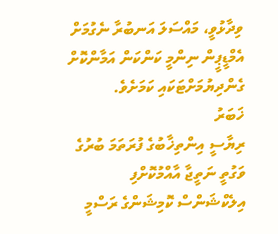ވިދާޅުވީ، މައްސަލަ އަނބުރާ ނެގުމަށް އެމްޑީޕީން ނިންމީ ކަންކަން އަމާންކޮށް ގެންދިޔުމަށްޓަކައި ކަމަށެވެ.
ޚަބަރު
ރިޔާސީ އިންތިޚާބުގެ ފުރަތަމަ ބުރުގެ ވަގުތީ ނަތީޖާ އާއްމުކޮށްފި
އިލެކްޝަންސް ކޮމިޝަންގެ ރަސްމީ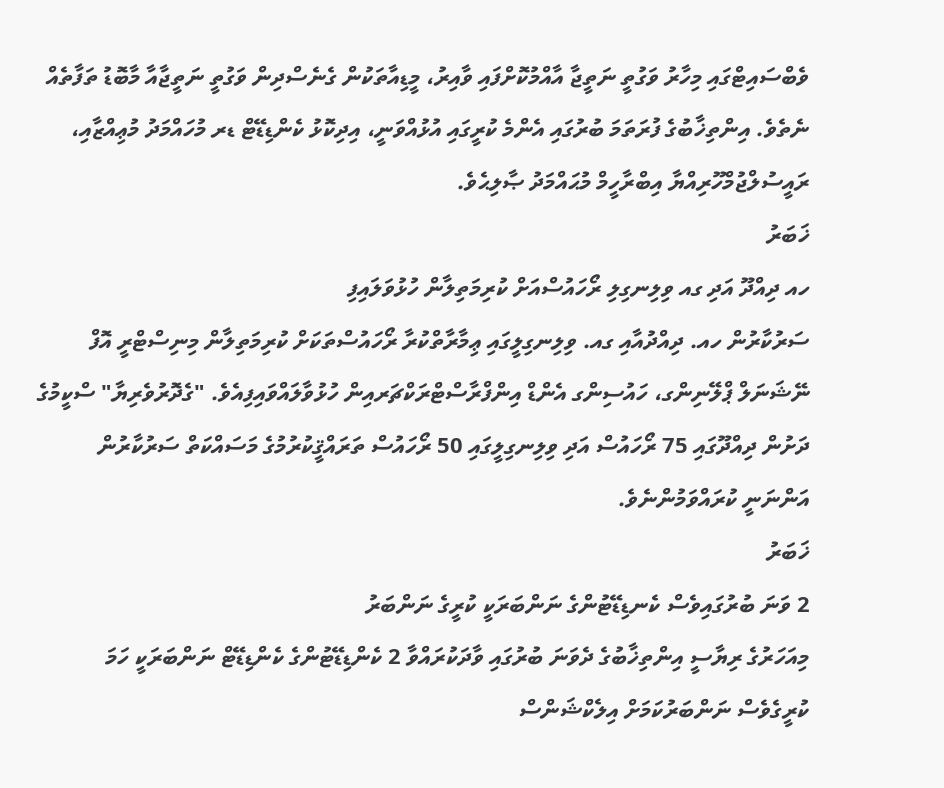ވެބްސައިޓްގައި މިހާރު ވަގުތީ ނަތީޖާ އާއްމުކޮށްފައި ވާއިރު، މީޑިއާތަކުން ގެނެސްދިން ވަގުތީ ނަތީޖާއާ މާބޮޑު ތަފާތެއް ނެތެވެ. އިންތިޚާބުގެ ފުރަތަމަ ބުރުގައި އެންމެ ކުރީގައި އުޅުއްވަނީ، އިދިކޮޅު ކެންޑިޑޭޓް ޑރ މުހައްމަދު މުޢިއްޒާއި، ރައީސުލްޖުމްހޫރިއްޔާ އިބްރާހީމް މުޙައްމަދު ޞާލިޙެވެ.
ޚަބަރު
ހއ ދިއްދޫ އަދި ގއ ވިލިނގިލި ރޯހައުސްއަށް ކުރިމަތިލާން ހުޅުވަލައިފި
ސަރުކާރުން ހއ. ދިއްދުއާއި ގއ. ވިލިނގިލީގައި ޢިމާރާތްކުރާ ރޯހައުސްތަކަށް ކުރިމަތިލާން މިނިސްޓްރީ އޮފް ނޭޝަނަލް ޕްލޭނިންގ، ހައުސިންގ އެންޑް އިންފްރާސްޓްރަކްޗަރއިން ހުޅުވާލައްވައިފިއެވެ. "ގެދޮރުވެރިޔާ" ސްކީމުގެ ދަށުން ދިއްދޫގައި 75 ރޯހައުސް އަދި ވިލިނގިލީގައި 50 ރޯހައުސް ތަރައްޤީކުރުމުގެ މަސައްކަތް ސަރުކާރުން އަންނަނީ ކުރައްވަމުންނެވެ.
ޚަބަރު
2 ވަނަ ބުރުގައިވެސް ކެނޑިޑޭޓުންގެ ނަންބަރަކީ ކުރީގެ ނަންބަރު
މިއަހަރުގެ ރިޔާސީ އިންތިޚާބުގެ ދެވަނަ ބުރުގައި ވާދަކުރައްވާ 2 ކެންޑިޑޭޓުންގެ ކެންޑިޑޭޓް ނަންބަރަކީ ހަމަ ކުރީގެވެސް ނަންބަރުކަމަށް އިލެކްޝަންސް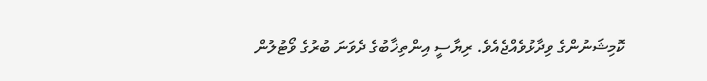ކޮމިޝަނުންގެ ވިދާޅުވެއްޖެއެވެ. ރިޔާސީ އިންތިޚާބުގެ ދެވަނަ ބުރުގެ ވޯޓުލުން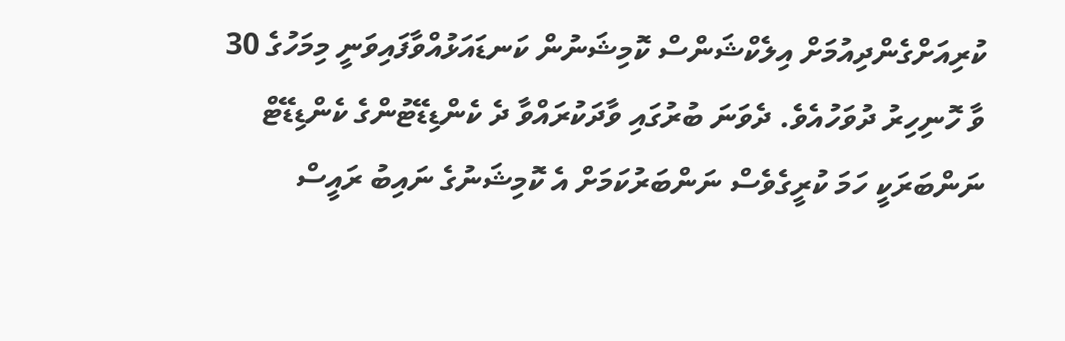ކުރިއަށްގެންދިއުމަށް އިލެކްޝަންސް ކޮމިޝަނުން ކަނޑައަޅުއްވާފައިވަނީ މިމަހުގެ 30 ވާ ހޮނިހިރު ދުވަހުއެވެ. ދެވަނަ ބުރުގައި ވާދަކުރައްވާ ދެ ކެންޑިޑޭޓުންގެ ކެންޑިޑޭޓް ނަންބަރަކީ ހަމަ ކުރީގެވެސް ނަންބަރުކަމަށް އެ ކޮމިޝަނުގެ ނައިބު ރައީސް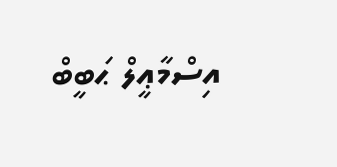އިސްމާޢީލް ޙަބީބް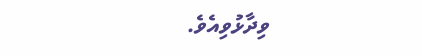ވިދާޅުވިއެވެ.